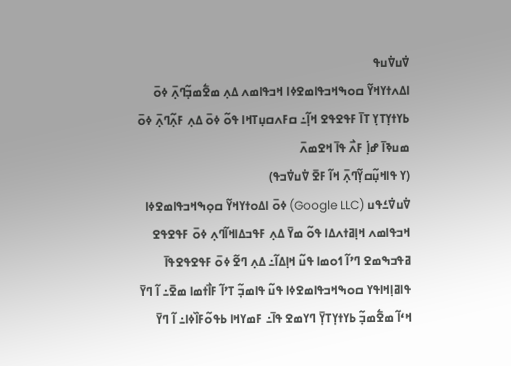ߜ߭ߎߜ߭ߎߟ
ߊߡߍߙߌߞߌ߬ ߛߋߒߞߏߟߊߘߐߦߊ ߞߏߟߊߘߍ ߡߍ߲ ߘߐ߱ߘߏ߲߬ߣߍ߲߫ ߦߋ߫ ߕߌߙߌ߲ߠߌ߲ ߠߊ߫ ߓߟߐߟߐ ߞߊ߲߬߸ ߛߓߍߛߎ߲ߠߞߊ ߟߋ߬ ߦߋ߫ ߡߍ߲ ߓߍ߲߬ߣߍ߲߫ ߦߋ߫ ߘߎߢߊ߫ ߝߊ߲߭ ߓߍ߯ ߟߊ߫ ߞߐߘߍ߫
(ߌ ߟߊߞߎ߲߬ߛߌ߲߬ߣߍ߲߫ ߞߊ߬ ߓߐ߫ ߜ߭ߎߜ߭ߏߟ)
ߜ߭ߎߜ߭ߑߟߎ (Google LLC) ߦߋ߫ ߊߡߋߙߌߞߌ߬ ߛߋ߲ߒߞߏߟߊߘߐߦߊ ߞߏߟߊߘߍ ߞߊ߲ߥߙߍߡߊ ߟߋ߬ ߘߌ߫ ߡߍ߲ ߓߟߏߡߊߞߊ߬ߣߍ߲ ߦߋ߫ ߓߟߐߟߐ ߥߟߏߒߘߐ ߣߴߊ߬ ߗߋߘߊ ߟߎ߬ ߞߊ߲ߡߊ߬߸ ߡߍ߲ ߣߐ߬ ߦߋ߫ ߓߟߐߟߐߟߊ߫ ߟߊߥߊ߲ߞߊߟߌ ߛߋߒߞߏߟߊߘߐߦߊ ߟߎ߬ ߟߊߘߏ߲߬ ߠߴߊ߬ ߓߊ߯ߙߘߊ ߘߐ߫߸ ߊ߬ ߣߌ߫ ߞߵߊ߬ ߘߐ߱ߘߏ߲߬ ߕߌߙߌ߲ߠߌ߲߫ ߣߌߘߐ ߟߊ߫߸ ߓߘߌߞߊ ߕߟߋ߬ߓߊ߰ߦߊ߸ ߊ߬ ߣߌ߫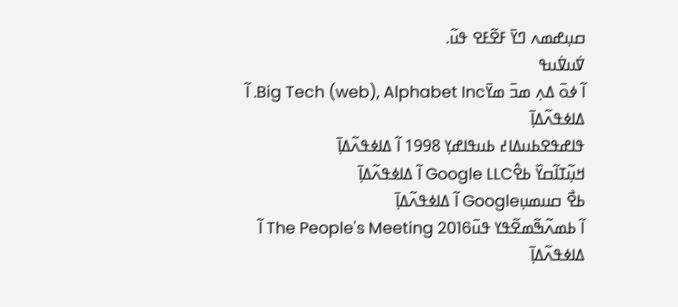ߛߎ߲ߝߘߍ ߣߌ߫ ߓߐ߬ߓߐ ߟߎ߬.
ߜ߭ߎߜ߭ߎߟ
ߊ߬ ߦߋ߫ ߡߍ߲ ߘߏ߫ ߘߌ߫Big Tech (web), Alphabet Inc. ߊ߬ ߡߊߦߟߍ߬ߡߊ߲߫
ߟߊߝߟߐߕߎߡߊ߄ ߕߎߟߊߝߌ߲ 1998 ߊ߬ ߡߊߦߟߍ߬ߡߊ߲߫
ߞߎ߲߬ߠߊ߬ߛߌ߰ ߕߐ߮Google LLC ߊ߬ ߡߊߦߟߍ߬ߡߊ߲߫
ߕߐ߯ ߛߎߘߎ߲Google ߊ߬ ߡߊߦߟߍ߬ߡߊ߲߫
ߊ߬ ߕߘߍ߬ߒ߬ߘߐ߬ߟߌ ߟߎ߫The People's Meeting 2016 ߊ߬ ߡߊߦߟߍ߬ߡߊ߲߫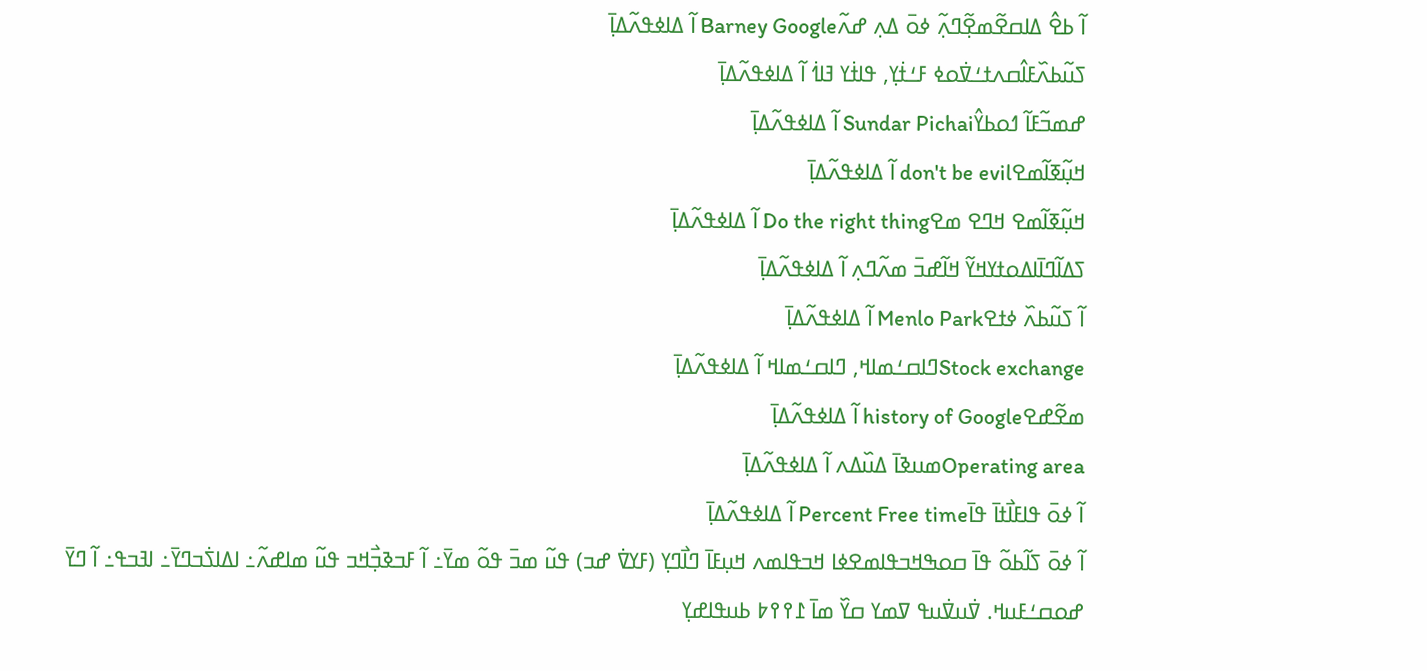ߊ߬ ߕߐ߮ ߡߊߛߐ߬ߘߐ߲߬ߣߍ߲߬ ߦߋ߫ ߡߍ߲ ߝߍ߬Barney Google ߊ߬ ߡߊߦߟߍ߬ߡߊ߲߫
ߖߎ߬ߕߍ߰ߓߊ߮ߛߍߙߑߜ߭ߋߦ ߓߑߙ߭ߌ߲, ߟߊߙ߭ߌ ߔߊߗ߭ ߊ߬ ߡߊߦߟߍ߬ߡߊ߲߫
ߝߘߏ߬ߓߊ߬ ߗߋߕߌ߮Sundar Pichai ߊ߬ ߡߊߦߟߍ߬ߡߊ߲߫
ߞߎ߲߬ߧߊ߬ߘߐdon't be evil ߊ߬ ߡߊߦߟߍ߬ߡߊ߲߫
ߞߎ߲߬ߧߊ߬ߘߐ ߞߣߐ ߘߐDo the right thing ߊ߬ ߡߊߦߟߍ߬ߡߊ߲߫
ߖߡߊ߬ߣߊ߫ߊߡߋߙߌߞߌ߬ ߞߊ߬ߝߏ߫ ߘߍ߬ߣߍ߲ ߊ߬ ߡߊߦߟߍ߬ߡߊ߲߫
ߊ߬ ߖߎ߬ߕߍ߰ ߦߙߐMenlo Park ߊ߬ ߡߊߦߟߍ߬ߡߊ߲߫
Stock exchangeߣߊߛߑߘߊߞ, ߣߊߛߑߘߊߞ ߊ߬ ߡߊߦߟߍ߬ߡߊ߲߫
ߘߐ߬ߝߐhistory of Google ߊ߬ ߡߊߦߟߍ߬ߡߊ߲߫
Operating areaߘߎߢߊ߫ ߡߎ߰ߡߍ ߊ߬ ߡߊߦߟߍ߬ߡߊ߲߫
ߊ߬ ߦߋ߫ ߟߊߓߊ߯ߙߊ߫ ߟߊ߫Percent Free time ߊ߬ ߡߊߦߟߍ߬ߡߊ߲߫
ߊ߬ ߦߋ߫ ߖߊ߬ߕߋ߬ ߟߊ߫ ߛߋߒߞߏߟߊߘߐߦߊ ߞߏߟߊߘߍ ߞߎ߲ߓߊ߫ ߣߊ߯ߣߌ߲ (ߓߌߜ߭ ߝߏ) ߟߎ߬ ߘߏ߫ ߟߋ߬ ߘߌ߫߸ ߊ߬ ߓߏߢߏ߲߯ߞߏ ߟߎ߬ ߘߊߝߍ߬߸ ߊߡߊߖ߭ߏߣߌ߫߸ ߊߔߏߟ߸ ߊ߬ ߣߌ߫ ߝߋߛߑߓߎߞ. ߜ߭ߎߜ߭ߎߟ ߜߘߌ ߛߌ߰ ߘߊ߫ ߁߉߉߈ ߕߎߟߊߝߌ߲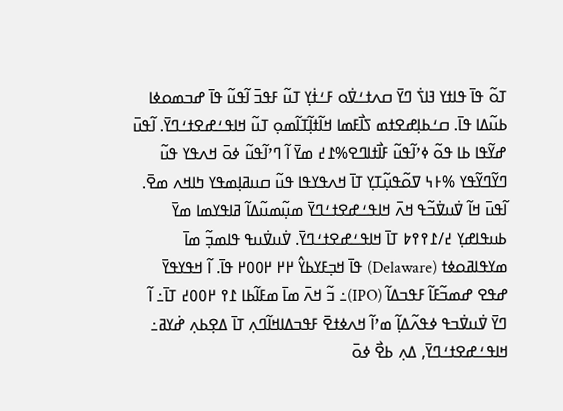ߠߋ߬ ߟߊ߫ ߟߊߙߌ ߔߊߖ߭ ߣߌ߫ ߛߍߙߑߜ߭ߋ ߓߑߙ߭ߌ߲ ߠߎ߬ ߓߟߏ߫ ߊ߬ߟߎ߬ ߟߊ߫ ߝߏߘߋߦߊ ߕߎ߬ߡߊ ߟߊ߫. ߛߑߕߊ߲ߝߐߙߘ ߖߊ߯ߓߘߊ ߞߊ߬ߙߊ߲߬ߠߊ߬ߘߋ߲ ߠߎ߬ ߞߊߟߑߝߐߙߑߣߌ߫. ߊ߬ߟߎ߫ ߝߌ߬ߟߊ ߕߊ ߟߋ߬ ߦߴߊ߬ߟߎ߬ ߓߊ߯ߙߊߣߐ%߁߄ ߘߌ߫ ߊ߬ ߣߴߊ߬ߟߎ߬ ߦߋ߫ ߞߍߟߌ ߟߎ߬ ߣߌ߬ߣߌ߬ߟߌ %߅߆ ߜߋ߬ߟߎ߲߬ߠߌ߲ ߠߊ߫ ߞߍߟߌߟߊ ߟߎ߬ ߛߎߥߊ߲ߘߟߌ ߤߊߞߍ ߘߐ߫. ߊ߬ߟߎ߫ ߞߊ߬ ߜ߭ߎߜ߭ߏ߬ߟ ߞߍ߫ ߞߊߟߑߝߐߙߑߣߌ߫ ߘߎ߲߬ߘߎ߬ߡߊ߬ ߥߊߟߌߘߊ ߘߌ߫ ߕߎߟߊߝߌ߲ ߄/߁߉߉߈ ߠߊ߫ ߞߊߟߑߝߐߙߑߣߌ߫. ߜ߭ߎߜ߭ߎߟ ߟߊߘߏ߲߬ ߘߊ߫ ߘߌߟߊߥߋߦߙ (Delaware) ߟߊ߫ ߞߏ߲ߓߌߕߌ߮ ߂߂ ߂߀߀߂ ߟߊ߫. ߊ߬ ߞߟߌߟߌ߫ ߝߟߐ ߝߘߏ߬ߓߊ߬ ߓߟߏߡߊ߬ (IPO)߸ ߏ߬ ߞߍ߫ ߘߊ߫ ߘߓߊ߬ߕߊ ߁߉ ߂߀߀߄ ߠߊ߫߸ ߊ߬ ߣߌ߫ ߜ߭ߎߜ߭ߏߟ ߦߟߍ߬ߡߊ߲߬ ߘߴߊ߬ ߞߍߦߙߐ߫ ߓߟߏߡߊߞߊ߬ߣߍ߲ ߠߊ߫ ߡߐ߲ߕߍ߲ ߝ߭ߌߥ߸ ߞߊߟߑߝߐߙߑߣߌ߫, ߡߍ߲ ߕߐ߯ ߦߋ߫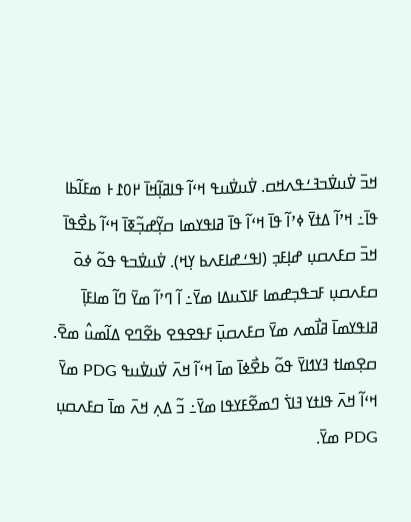ߞߏ߫ ߜ߭ߎߜ߭ߏߔߑߟߍߞߛ. ߜ߭ߎߜ߭ߎߟ ߞߵߊ߬ ߟߊߥߊ߲߬ߞߊ߫ ߂߀߁߅ ߘߓߊ߬ߕߊ ߟߊ߫߸ ߞߴߊ߬ ߡߙߌ߫ ߦߴߊ߬ ߟߊ߫ ߞߵߊ߬ ߟߊ߫ ߥߊߟߌߘߊ ߛߌ߲߬ߝߏ߲߬ߧߊ߫ ߞߵߊ߬ ߕߐ߯ߟߊ߫ ߞߏ߫ ߛߓߍߛߎ߲ ߝߊ߲ߓߏ߲ (ߊߟߑߝߊߓߍߕ ߌ߲ߞ). ߜ߭ߎߜ߭ߏߟ ߟߋ߬ ߦߋ߫ ߛߓߍߛߎ߲ ߓߏߟߏ߲ߝߘߊ ߓߊߖߎߡߊ ߘߌ߫߸ ߊ߬ ߣߴߊ߬ ߘߌ߫ ߣߊ߬ ߘߊߓߊ߲߫ ߥߊߟߌߘߊ߫ ߥߊ߯ߘߍ ߘߌ߫ ߛߓߍߛߎ߲߫ ߓߟߐߟߐ ߕߐ߬ߣߐ ߡߊ߬ߘߎ߮ ߘߐ߫. ߛߐ߲ߘߊߙ ߔߌߗߊߌ߫ ߟߋ߬ ߕߐ߯ߦߊ߫ ߘߊ߫ ߞߵߊ߬ ߞߍ߫ ߜ߭ߎߜ߭ߎߟ PDG ߘߌ߫ ߞߵߊ߬ ߞߍ߫ ߟߊߙߌ ߔߊߖ߭ ߣߘߐ߬ߓߌߟߊ ߘߌ߫߸ ߏ߬ ߡߍ߲ ߞߍ߫ ߘߊ߫ ߛߓߍߛߎ߲ PDG ߘߌ߫.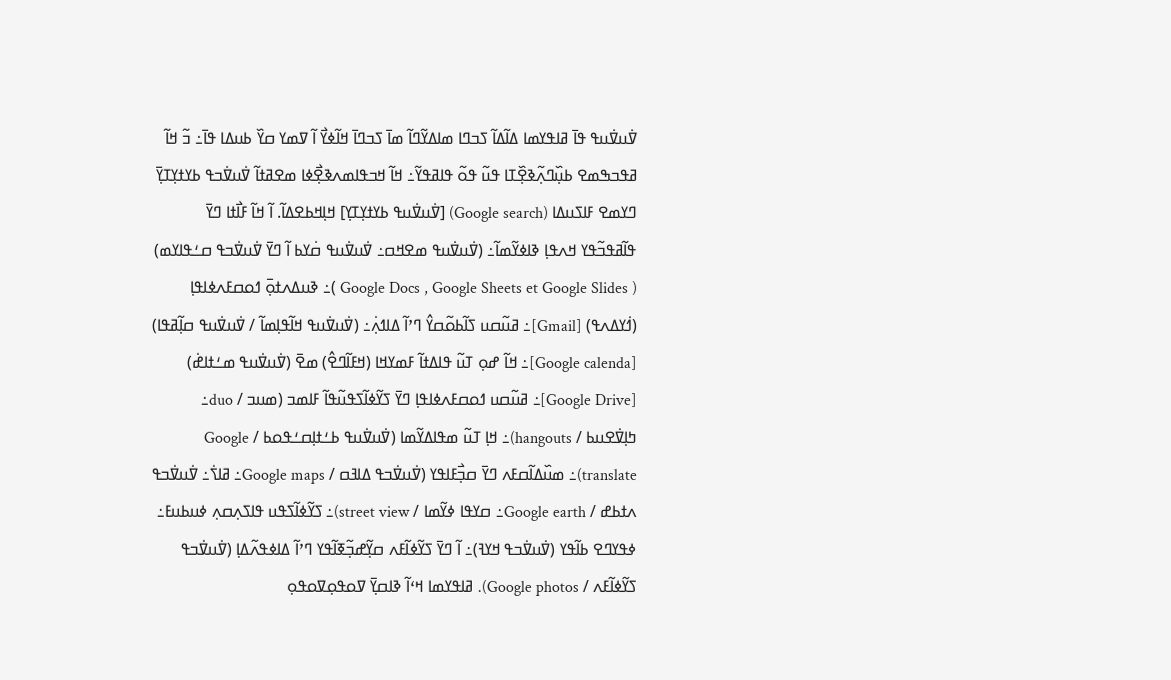ߜ߭ߎߜ߭ߎߟ ߟߊ߫ ߥߊߟߌߘߊ ߡߊ߬ߡߊ߬ ߖߏߣߊ ߘߊߡߌ߬ߣߊ߬ ߘߊ߫ ߖߏߣߊ߫ ߞߊ߬ߦߌ߯ ߊ߬ ߜߘߌ ߛߌ߰ ߕߎߡߊ ߟߊ߫߸ ߏ߬ ߞߊ߬ ߥߟߏߒߘߐ ߕߎ߲߰ߣߍ߲߬ߢߐ߲߰ߠߊ ߟߎ߬ ߟߋ߬ ߟߊߥߟߌ߬߸ ߞߊ߬ ߞߏߟߊߘߍߢߐ߲߯ߦߊ ߘߐߥߙߊ߬ ߜ߭ߎߜ߭ߏߟ ߕߌߙߌ߲ߠߌ߲߫ ߣߌߘߐ ߓߊߖߎߡߊ (Google search) [ߜ߭ߎߜ߭ߎߟ ߕߌߙߌ߲ߠߌ߲] ߞߊ߲ߞߕߐߡߊ߬. ߊ߬ ߞߊ߬ ߓߊ߯ߙߊ ߣߌ߫ ߟߊ߬ߥߟߏ߬ߟߌ ߞߍߟߊ߲ ߢߊߦߌ߬ߘߊ߬߸ (ߜ߭ߎߜ߭ߎߟ ߘߐߞߛ߸ ߜ߭ߎߜ߭ߎߟ ߛ߭ߌߕ ߊ߬ ߣߌ߫ ߜ߭ߎߜ߭ߏߟ ߛߑߟߊߌߘ) ( Google Docs , Google Sheets et Google Slides )߸ ߢߎߡߍߙߋ߲߫ ߗߋߛߓߍߦߊߟߊ߲ (ߗ߭ߌߡߍߟ) [Gmail]߸ ߥߎ߬ߛߎ ߖߊ߬ߕߋ߬ߛߌ߮ ߣߴߊ߬ ߡߊߗߍ߲߭߸ (ߜ߭ߎߜ߭ߎߟ ߞߊ߬ߟߊ߲ߘߊ߬ / ߜ߭ߎߜ߭ߎߟ ߛߊ߲߬ߥߟߊ) [Google calenda]߸ ߞߊ߬ ߝߋ߲ ߠߎ߬ ߟߊߡߙߊ߬ ߓߘߌߞߊ (ߞߓߊ߬ߣߐ߮) ߘߐ߫ (ߜ߭ߎߜ߭ߎߟ ߘߑߙߊߝ߭) [Google Drive]߸ ߥߎ߬ߛߎ ߗߋߛߓߍߦߊߟߊ߲ ߣߌ߫ ߖߌ߬ߦߊ߬ߖߟߎ߬ߟߊ߬ ߓߊߘߏ (ߘߎߏ / duo߸ ߤߊ߲ߜ߭ߐߎߕ / hangouts)߸ ߞߊ߲ ߠߎ߬ ߘߟߊߡߌ߬ߘߊ (ߜ߭ߎߜ߭ߎߟ ߕߑߙߊ߲ߛߑߟߋߕ / Google translate)߸ ߘߎ߰ߡߊ߬ߛߓߍ ߣߌ߫ ߛߏ߲߯ߓߊߟߌ (ߜ߭ߎߜ߭ߏߟ ߡߊߔߛ / Google maps߸ ߥߊߖ߭߸ ߜ߭ߎߜ߭ߏߟ ߍߙߕߝ / Google earth߸ ߛߌߟߊ ߦߌ߬ߘߊ / street view)߸ ߖߌ߬ߦߊ߬ߖߟߎ ߟߊߖߍ߲ߛߍ߲ ߦߎߕߎߓ߸ ߦߟߌߣߐ ߕߊ߬ߟߌ (ߜ߭ߎߜ߭ߏߟ ߞߌߔ)߸ ߊ߬ ߣߌ߫ ߖߌ߬ߦߊ߬ߓߍ ߛߌ߲߬ߝߏ߲߬ߧߊ߬ߟߌ ߣߴߊ߬ ߡߊߦߟߍ߬ߡߊ߲ (ߜ߭ߎߜ߭ߏߟ ߖߌ߬ߦߊ߬ߓߍ / Google photos). ߥߊߟߌߘߊ ߞߵߊ߬ ߢߊߛߌ߲߫ ߜߋߟߋ߲ߜߋߟߋ߲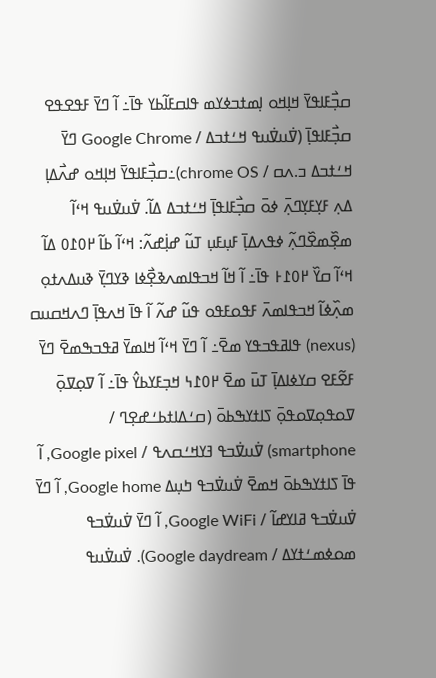ߛߏ߲߯ߓߊߟߌ߫ ߞߊ߲ߞߋ ߊ߲ߘߙߏߦߌߘ ߟߊߛߓߊ߬ߕߌ ߟߊ߫߸ ߊ߬ ߣߌ߫ ߓߟߐߟߐ ߛߏ߲߯ߓߊߟߊ߲߫ (ߜ߭ߎߜ߭ߎߟ ߞߑߙߏߡ / Google Chrome ߣߌ߫ ߞߑߙߏߡ ߏ.ߍߛ / chrome OS)߸ߛߏ߲߯ߓߊߟߌ߫ ߞߊ߲ߞߋ ߝߍ߯ߡߊ߲ ߡߍ߲ ߓߌ߲ߓߌ߲ߣߍ߲߫ ߦߋ߫ ߛߏ߲߯ߓߊߟߊ߲߫ ߞߑߙߏߡ ߡߊ߬. ߜ߭ߎߜ߭ߎߟ ߞߵߊ߬ ߘߐ߲߰ߘߐ߰ߣߍ߲߬ ߦߟߍߡߊ߲߫ ߓߎ߲ߓߎ߲ ߠߎ߬ ߝߊ߲߭ߝߍ߬: ߞߵߊ߬ ߕߊ߬ ߂߀߁߀ ߡߊ߬ ߞߵߊ߬ ߛߌ߰ ߂߀߁߅ ߟߊ߫߸ ߊ߬ ߞߊ߬ ߞߏߟߊߘߍߢߐ߲߯ߦߊ ߢߌߣߌ߲߫ ߢߎߡߍߙߋ߲ ߘߍ߲߰ߦߊ߬ ߞߏߟߊߘߍ߫ ߓߟߋߓߟߋ ߟߎ߬ ߝߍ߬ ߊ߬ ߟߊ߫ ߞߍߟߊ߲߫ ߣߍߞߛߎߛ (nexus) ߟߊߥߟߏߟߌ ߘߐ߫߸ ߊ߬ ߣߌ߫ ߞߵߊ߬ ߞߊߘߌ߫ ߥߟߏߒߘߐ߫ ߣߌ߫ ߓߐ߬ߓߐ ߛߌߦߊߡߊ߲߫ ߠߎ߫ ߘߐ߫ ߂߀߁߆ ߞߏ߲ߓߌߕߌ߮ ߟߊ߫߸ ߊ߬ ߜߋ߲ߜߋ߲߫ ߜߋߟߋ߲ߜߋߟߋ߲߫ ߖߊߙߌߒߕߋ߫ (ߛߑߡߊߙߕߑߝߐ߲ߣ / smartphone) ߜ߭ߎߜ߭ߏߟ ߔߌߞߑߛߍߟ / Google pixel, ߊ߬ ߟߊ߫ ߖߊߙߌߒߕߋ߫ ߞߘߐ߫ ߜ߭ߎߜ߭ߏߟ ߤߎ߲ߡ Google home, ߊ߬ ߣߌ߫ ߜ߭ߎߜ߭ߏߟ ߥߊߌߝߊ߬ / Google WiFi, ߊ߬ ߣߌ߫ ߜ߭ߎߜ߭ߏߟ ߘߋߦߘߑߙߌߡ / Google daydream). ߜ߭ߎߜ߭ߎߟ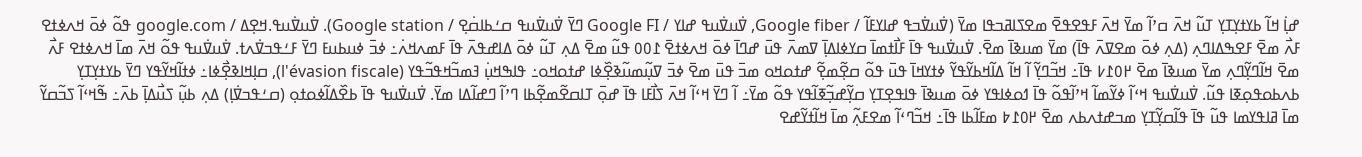ߝߊ߲߭ ߞߊ߬ ߕߌߙߌ߲ߠߌ߲ ߠߎ߬ ߞߍ߫ ߛߴߊ߬ ߘߌ߫ ߞߍ߫ ߓߟߐߟߐ߫ ߘߐߖߊߥߏߟߊ ߘߌ߫ (ߜ߭ߎߜ߭ߏߟ ߝߊߌߓߊ߬ / Google fiber, ߜ߭ߎߜ߭ߎߟ ߝߊߌ / Google FI ߣߌ߫ ߜ߭ߎߜ߭ߎߟ ߛߑߕߊߛ߭ߐ߲ / Google station). ߜ߭ߎߜ߭ߎߟ.ߞߐ߲ߡ / google.com ߟߋ߬ ߦߋ߫ ߞߍߦߙߐ ߓߍ߯ ߘߐ߫ ߓߐߒߡߊߣߍ߲ (ߡߍ߲ ߦߋ߫ ߘߐߜߍ߫ ߟߊ߫) ߘߌ߫ ߘߎߢߊ߫ ߘߐ߫. ߜ߭ߎߜ߭ߎߟ ߟߊ߫ ߓߊ߯ߙߘߊ߫ ߛߌߦߊߡߊ߲߫ ߜߘߍ߫ ߟߎ߫ ߝߣߊ߫ ߦߋ߫ ߞߍߦߙߐ߫ ߁߀߀ ߟߎ߬ ߘߐ߫ ߡߍ߲ ߠߎ߬ ߦߋ߫ ߡߊߝߟߍ߫ ߟߊ߫ ߓߘߍߞߍ߭߸ ߦߏ߫ ߦߎߕߎߓ ߣߌ߫ ߓߑߟߏߜ߭ߍߙ. ߜ߭ߎߜ߭ߎߟ ߟߋ߬ ߞߍ߫ ߘߊ߫ ߞߍߦߙߐ ߓߍ߯ ߘߐ߫ ߞߊ߬ߣߌ߲߬ߣߍ߲ ߘߌ߫ ߘߎߢߊ߫ ߘߐ߫ ߂߀߁߇ ߟߊ߫߸ ߞߏ߬ߣߌ߲߬ ߊ߬ ߞߊ߬ ߡߊ߬ߞߕߌ߬ߟߌ߬ ߦߙߌߞߊ߫ ߟߎ߫ ߟߋ߬ ߛߐ߲߬ߘߐ߲߬ ߝߙߋߞߋ ߘߏ߫ ߟߎ߫ ߘߐ߫ ߦߏ߫ ߜߎ߲߬ߘߎ߬ߢߐ߲߰ߦߊ ߝߙߋߞߋ߸ ߟߊߒߞߎ߲߭ ߔߘߏ߬ߞߟߏ߬ߟߌ (l'évasion fiscale), ߛߊ߲ߞߊߢߐ߲߯ߦߊ߸ ߦߙߊ߬ߞߌ߬ߟߌ ߣߌ߫ ߕߌߙߌ߲ߠߌ߲ ߕߍߕߋߟߋ߲ߧߊ ߟߎ߬. ߜ߭ߎߜ߭ߎߟ ߞߵߊ߬ ߦߌ߬ߘߊ߬ ߞߴߊ߬ߟߋ߬ ߟߊ߫ ߗߋߦߊߟߌ ߦߋ߫ ߘߎߢߊ߫ ߟߊߟߐ߲ߠߌ߲ ߛߌ߲߬ߝߏ߲߬ߧߊ߬ߟߌ ߟߋ߬ ߘߌ߫߸ ߊ߬ ߣߌ߫ ߞߵߊ߬ ߞߍ߫ ߖߊ߯ߓߊ ߟߊ߫ ߝߋ߲߫ ߠߊߛߐ߬ߘߐ߲߬ߕߊ ߣߴߊ߬ ߣߝߊ߬ߡߊ ߘߌ߫. ߜ߭ߎߜ߭ߎߟ ߟߊ߫ ߕߐ߰ߡߊ߬ߦߋߙߋ߲ (ߛߑߟߏߜ߭ߊ߲) ߡߍ߲ ߕߎ߲߬ ߖߎ߯ߡߊ߲߫ ߕߍ߫߸ ߒ߬ߞߵߊ߬ ߖߏ߬ߛߌ߬ ߘߊ߫ ߥߊߟߌߘߊ ߟߎ߬ ߟߊ߫ ߟߊ߬ߛߌ߲߬ߠߌ߲ ߘߏߝߙߍߕߍ ߘߐ߫ ߂߀߁߈ ߘߓߊ߬ߕߊ ߟߊ߫߸ ߞߏ߬ߣߵߊ߬ ߘߐߓߍ߲߬ ߘߊ߫ ߞߊ߬ߙߌ߬ߝߐ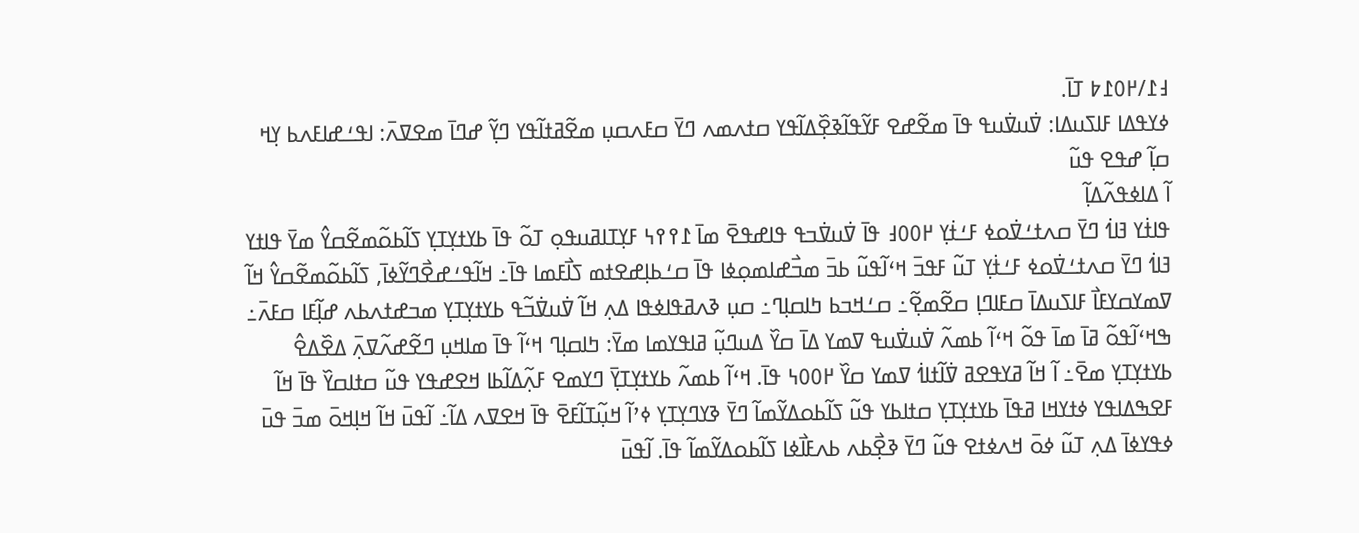߃߁/߂߀߁߈ ߠߊ߫.
ߦߌߟߡߊ ߓߊߖߎߡߊ: ߜ߭ߎߜ߭ߎߟ ߟߊ߫ ߘߐ߬ߝߐ ߓߌ߬ߟߊ߬ߢߐ߲߰ߡߊ߬ߟߌ ߛߙߍߘߍ ߣߌ߫ ߛߓߍߛߎ߲ ߘߐ߬ߥߙߊ߬ߟߌ ߣߌ߲߬ ߝߣߊ߫ ߘߐߜߍ߫: ߊߟߑߝߊߓߍߕ ߌ߲ߞ
ߛߊ߲߬ ߝߟߐ ߟߎ߬
ߊ߬ ߡߊߦߟߍ߬ߡߊ߲߬
ߟߊߙ߭ߌ ߔߊߗ߭ ߣߌ߫ ߛߍߙߑߜ߭ߋߦ ߓߑߙ߭ߌ߲ ߂߀߀߃ ߟߊ߫ ߜ߭ߎߜ߭ߏߟ ߟߊߝߟߐ߫ ߘߊ߫ ߁߉߉߆ ߓߌ߲ߠߊߥߎߟߋ߲ ߠߋ߬ ߟߊ߫ ߕߌߙߌ߲ߠߌ߲ ߖߊ߬ߕߋ߬ߘߐ߬ߛߌ߮ ߘߌ߫ ߟߊߙߌ ߔߊߗ߭ ߣߌ߫ ߛߍߙߑߜ߭ߋߦ ߓߑߙ߭ߌ߲ ߠߎ߬ ߓߟߏ߫ ߞߵߊ߬ߟߎ߬ ߕߏ߫ ߘߏ߯ߝߊߘߋ߲ߦߊ ߟߊ߫ ߛߑߕߊ߲ߝߐߙߘ ߖߊ߯ߓߘߊ ߟߊ߫߸ ߞߊ߬ߟߑߝߐ߯ߣߌ߬ߦߊ߫, ߖߊ߬ߕߋ߬ߘߐ߬ߛߌ߮ ߞߊ߬ ߜߘߌߛߌߓߊ߯ ߓߊߖߎߡߊ߫ ߛߓߊߣߊ߲ ߛߐ߬ߘߐ߲߬߸ ߛߑߞߏߕ ߤߊߛߊ߲ߣ߸ ߛߎ߲ ߢߍߥߟߊߦߟߊ ߡߍ߲ ߞߊ߬ ߜ߭ߎߜ߭ߏ߬ߟ ߕߌߙߌ߲ߠߌ߲ ߘߏߝߙߍߕߍ ߝߊ߲߬ߓߊ ߛߓߍ߫߸ ߒߞߵߊ߬ߟߋ߬ ߥߊ߫ ߘߊ߫ ߟߋ߬ ߞߵߊ߬ ߕߘߍ߬ ߜ߭ߎߜ߭ߎߟ ߜߘߌ ߡߊ߫ ߛߌ߰ ߡߎߣߎ߲߬ ߥߊߟߌߘߊ ߘߌ߫: ߤߊߛߊ߲ߣ ߞߵߊ߬ ߟߊ߫ ߘߊߞߎ߲ ߣߐ߬ߝߍ߬ߜߍ߲߫ ߡߐ߰ߡߐ߮ ߕߌߙߌ߲ߠߌ߲ ߘߐ߫߸ ߊ߬ ߞߊ߬ ߥߌߟߐߥ ߜ߭ߊ߬ߙߊߗ߭ ߜߘߌ ߛߌ߰ ߂߀߀߆ ߟߊ߫. ߞߵߊ߬ ߕߘߍ߬ ߕߌߙߌ߲ߠߌ߲߫ ߣߌߘߐ ߓߍ߲߬ߡߊ߬ߕߊ ߞߐߝߟߌ ߟߎ߬ ߛߙߊߛߌ߰ ߟߊ߫ ߞߊ߬ ߓߐߒߡߊߟߌ ߦߙߌߞߊ ߥߟߊ߫ ߕߌߙߌ߲ߠߌ߲ ߛߙߊߕߌ ߟߎ߬ ߖߊ߬ߕߋߡߌ߬ߘߊ߬ ߣߌ߫ ߢߌߣߌ߲ߠߌ߲ ߦߴߊ߬ ߞߎ߲߬ߠߊ߬ߓߐ߫ ߟߊ߫ ߞߐߜߍ ߡߊ߬߸ ߊ߬ߟߎ߫ ߞߊ߬ ߞߊ߲ߞߋ߫ ߘߏ߫ ߟߎ߫ ߦߟߌߦߊ߫ ߡߍ߲ ߠߎ߬ ߦߋ߫ ߞߍߦߙߐ ߟߎ߬ ߣߌ߫ ߢߐ߲߯ߕߍ ߕߍߓߊ߯ߦߊ ߖߊ߬ߕߋߡߌ߬ߘߊ߬ ߟߊ߫. ߊ߬ߟߎ߫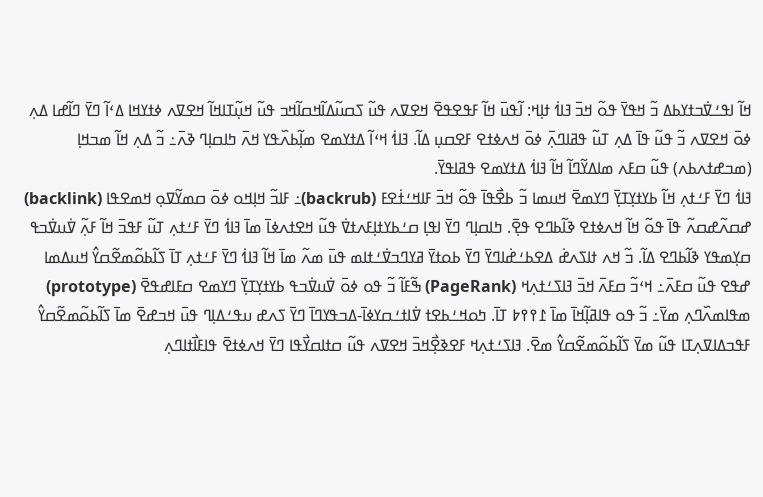ߞߊ߬ ߊߟߑߜ߭ߏߙߌߕߡ ߏ߬ ߞߟߌ߫ ߟߋ߬ ߞߏ߫ ߔߊߗ߭ ߙߊ߲ߞ: ߊ߬ߟߎ߫ ߞߊ߬ ߓߟߐߟߐ߫ ߞߐߜߍ ߟߎ߬ ߖߛߎ߬ߡߊ߬ߞߛߊ߬ߞߏ ߟߎ߬ ߞߎ߲߬ߠߊߞߊ߬ ߞߐߜߍ ߦߙߌߞߊ ߡߵߊ߬ ߣߌ߫ ߣߊ߬ߝߊ ߡߍ߲ ߦߋ߫ ߞߐߜߍ ߏ߬ ߟߎ߬ ߟߊ߫ ߡߍ߲ ߠߎ߬ ߟߥߊߣߍ߲߫ ߦߋ߫ ߞߍߦߙߐ ߓߐߛߎ߲ ߡߊ߬. ߔߊߗ߭ ߞߵߊ߬ ߡߙߌߘߐ ߘߊ߲߬ߕߍ߰ߟߌ ߞߍ߫ ߤߊߛߊ߲ߣ ߢߍ߫߸ ߏ߬ ߡߍ߲ ߞߊ߬ ߘߏߞߊ߲ (ߘߏߝߙߍߕߍ) ߟߎ߬ ߛߓߍ ߘߊߡߌ߬ߣߊ߬ ߞߊ߬ ߔߊߗ߭ ߡߙߌߘߐ ߟߥߊߟߌ߫.
ߔߊߗ߭ ߣߌ߫ ߓߑߙߍ߲ ߞߊ߬ ߕߌߙߌ߲ߠߌ߲߫ ߣߌߘߐ߫ ߞߎߘߊ ߏ߬ ߕߐ߯ߟߊ߫ ߟߋ߬ ߞߏ߫ ߓߊߞߑߙ߭ߐߓ (backrub)߸ ߓߊߏ߬ ߞߊ߲ߞߋ ߦߋ߫ ߛߘߌ߬ߜߋ߲ ߞߘߐߟߊ (backlink) ߝߛߍ߬ߝߛߍ߬ ߟߊ߫ ߟߋ߬ ߞߊ߬ ߞߍߦߙߐ ߢߊ߬ߕߣߐ ߟߐ߲߫. ߤߊߛߊ߲ߣ ߣߌ߫ ߊߟߊ߲ ߛߑߕߌߙߊ߲ߓߍߙߜ߭ ߟߎ߬ ߞߐߙߍߦߊ߫ ߘߊ߫ ߔߊߗ߭ ߣߌ߫ ߓߑߙߍ߲ ߠߎ߬ ߓߟߏ߫ ߞߊ߬ ߓߍ߲߬ ߜ߭ߎߜ߭ߏߟ ߛߌ߲ߘߟߌ ߢߊ߬ߕߣߐ ߡߊ߬. ߏ߬ ߞߍ ߙߊߖߍߝ߭ ߡߐߕߑߝ߭ߊߣߌ߫ ߣߌ߫ ߕߋߙߌ߫ ߥߌߣߏߜ߭ߑߙߊߘ ߟߎ߫ ߘߍ߬ ߘߊ߫ ߞߊ߬ ߔߊߗ߭ ߣߌ߫ ߓߑߙߍ߲ ߠߊ߫ ߖߊ߬ߕߋ߬ߘߐ߬ߛߌ߮ ߞߎߡߘߊ ߝߟߐ ߟߎ߬ ߛߓߍ߫߸ ߞߵߏ߬ ߛߓߍ߫ ߞߏ߫ ߔߊߖߑߙߍ߲ߞ (PageRank) ߒ߬ߓߊ߬ ߏ߬ ߟߋ ߦߋ߫ ߜ߭ߎߜ߭ߏߟ ߕߌߙߌ߲ߠߌ߲߫ ߣߌߘߐ ߛߓߊߝߟߐ߫ (prototype) ߘߟߊߘߍ߰ߣߍ߲ ߘߌ߫߸ ߏ߬ ߟߋ ߟߊߥߊ߲߬ߞߊ߫ ߘߊ߫ ߁߉߉߈ ߠߊ߫. ߤߋߞߑߕߐߙ ߜ߭ߊߙߑߛߌߦߊ߫-ߡߏߟߌߣߊ߫ ߣߌ߫ ߖߍߝ ߎߟߑߡߊ߲ߣ ߟߎ߫ ߞߏߝߐ߫ ߘߊ߫ ߖߊ߬ߕߋ߬ߘߐ߬ߛߌ߮ ߓߟߏߡߊߜߍ߲ߠߊ ߟߎ߬ ߘߌ߫ ߖߊ߬ߕߋ߬ߘߐ߬ߛߌ߮ ߘߐ߫. ߔߊߖߑߙߍ߲ߞ ߓߐߢߐ߲߯ߞߏ߫ ߞߐߜߍ ߟߎ߬ ߛߙߊߛߌ߯ߟߊ ߣߌ߫ ߞߍߦߙߐ߫ ߟߊߓߊ߯ߙߊߣߍ߲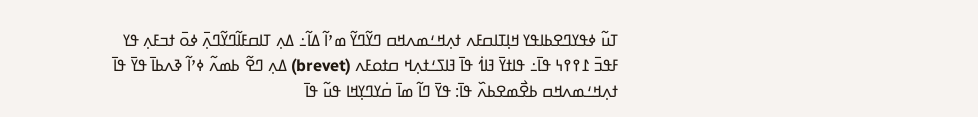ߠߎ߬ ߦߟߌߣߐߕߊߟߌ ߞߊ߲ߠߊߛߓߍ ߙߍ߲ߞߑߘߍߞߛ ߣߌ߬ߣߌ߬ ߘߴߊ߬ ߡߊ߬߸ ߡߍ߲ ߠߊߛߓߊ߬ߣߌ߬ߣߍ߲߫ ߦߋ߫ ߙߏߓߍ߲ ߟߌ ߓߟߏ߫ ߁߉߉߆ ߟߊ߫߸ ߟߊߙߌ߫ ߔߊߗ߭ ߟߊ߫ ߔߊߖߑߙߍ߲ߞ ߛߙߋߓߍ (brevet) ߡߍ߲ ߣߐ߬ ߕߘߍ߬ ߦߴߊ߬ ߢߍߕߊ߫ ߟߌ߫ ߟߊ߫ ߙߍ߲ߞߑߘߍߞߛ ߕߐ߯ߘߐߕߍ߰ ߟߊ߫: ߟߌ߫ ߣߊ߬ ߘߊ߫ ߛ߭ߌߣߌ߲ߞߊ ߟߎ߬ ߟߊ߫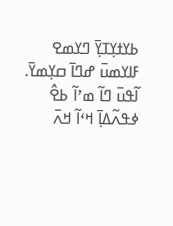ߕߌߙߌ߲ߠߌ߲߫ ߣߌߘߐ ߓߊߌߘߎ߫ ߝߣߊ߫ ߛߌ߲ߘߌ߫.
ߊ߬ߟߎ߫ ߣߊ߬ ߘߴߊ߬ ߕߐ߮ ߦߟߍ߬ߡߊ߲߫ ߞߵߊ߬ ߞߍ߫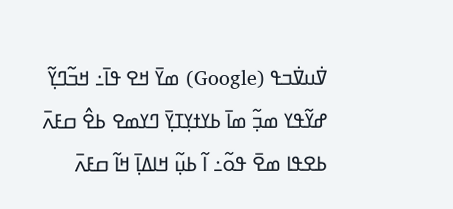ߜ߭ߎߜ߭ߏߟ (Google) ߘߌ߫ ߞߐ ߟߊ߫߸ ߞߏ߬ߣߌ߲߬ ߝߌ߬ߟߌ ߘߏ߲߬ ߘߊ߫ ߕߌߙߌ߲ߠߌ߲߫ ߣߌߘߐ ߕߐ߮ ߛߓߍ߫ ߕߐߟߊ ߘߐ߫ ߟߋ߬߸ ߊ߬ ߕߎ߲߬ ߞߊߡߊ߲߫ ߞߊ߬ ߛߓߍ߫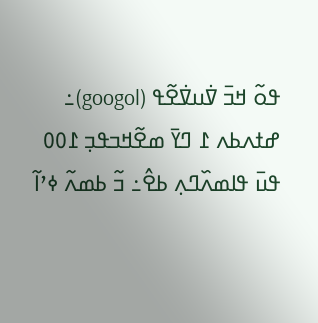ߟߋ߬ ߞߏ߫ ߜ߭ߎߜ߭ߐ߬ߟ (googol)߸ ߝߙߍߕߍ ߁ ߣߌ߫ ߘߐ߬ߞߏߟߏ߲ ߁߀߀ ߟߎ߫ ߟߊߘߍ߰ߣߍ߲ ߕߐ߮߸ ߏ߬ ߕߘߍ߬ ߦߴߊ߬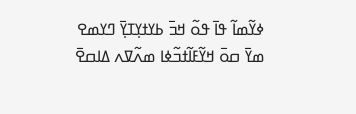ߦߌ߬ߘߊ߬ ߟߊ߫ ߟߋ߬ ߞߏ߫ ߕߌߙߌ߲ߠߌ߲߫ ߣߌߘߐ ߘߌ߫ ߛߋ߫ ߞߌ߬ߓߊ߬ߙߏ߬ߦߊ ߘߍ߬ߜߍ ߡߊߛߐ߫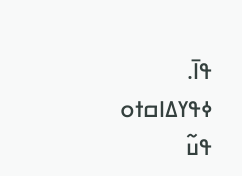ߟߊ߫.
ߦߟߌߡߊߛߙߋ ߟߎ߬